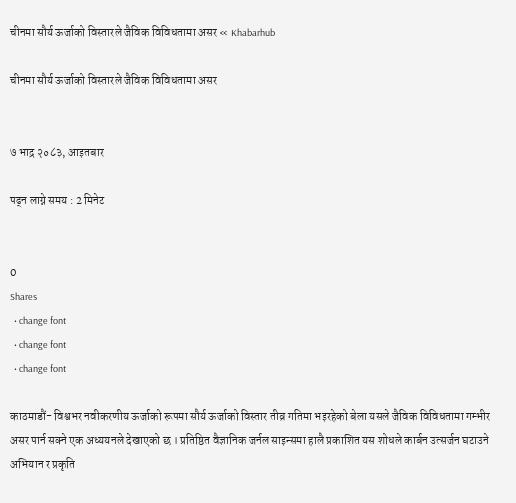चीनमा सौर्य ऊर्जाको विस्तारले जैविक विविधतामा असर « Khabarhub

चीनमा सौर्य ऊर्जाको विस्तारले जैविक विविधतामा असर


७ भाद्र २०८३, आइतबार

पढ्न लाग्ने समय : 2 मिनेट


0
Shares
  • change font
  • change font
  • change font

काठमाडौं- विश्वभर नवीकरणीय ऊर्जाको रूपमा सौर्य ऊर्जाको विस्तार तीव्र गतिमा भइरहेको बेला यसले जैविक विविधतामा गम्भीर असर पार्न सक्ने एक अध्ययनले देखाएको छ । प्रतिष्ठित वैज्ञानिक जर्नल साइन्समा हालै प्रकाशित यस शोधले कार्बन उत्सर्जन घटाउने अभियान र प्रकृति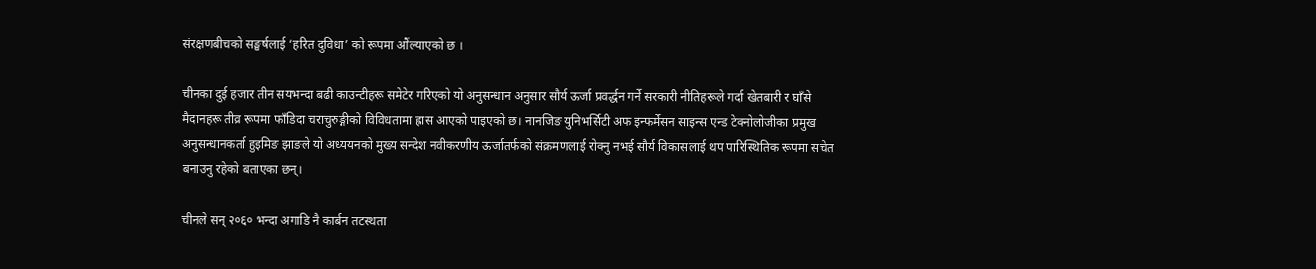संरक्षणबीचको सङ्घर्षलाई ‘हरित दुविधा’ को रूपमा औंल्याएको छ ।

चीनका दुई हजार तीन सयभन्दा बढी काउन्टीहरू समेटेर गरिएको यो अनुसन्धान अनुसार सौर्य ऊर्जा प्रवर्द्धन गर्ने सरकारी नीतिहरूले गर्दा खेतबारी र घाँसे मैदानहरू तीव्र रूपमा फाँडिदा चराचुरुङ्गीको विविधतामा ह्रास आएको पाइएको छ। नानजिङ युनिभर्सिटी अफ इन्फर्मेसन साइन्स एन्ड टेक्नोलोजीका प्रमुख अनुसन्धानकर्ता हुइमिङ झाङले यो अध्ययनको मुख्य सन्देश नवीकरणीय ऊर्जातर्फको संक्रमणलाई रोक्नु नभई सौर्य विकासलाई थप पारिस्थितिक रूपमा सचेत बनाउनु रहेको बताएका छन्।

चीनले सन् २०६० भन्दा अगाडि नै कार्बन तटस्थता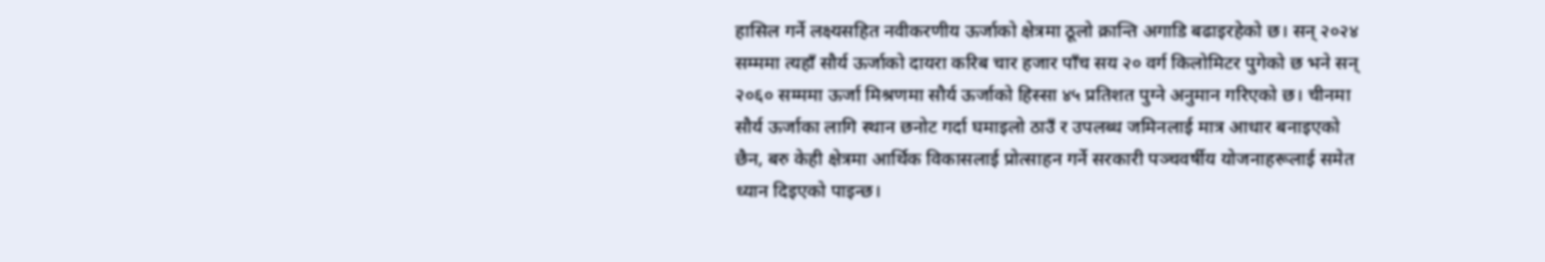हासिल गर्ने लक्ष्यसहित नवीकरणीय ऊर्जाको क्षेत्रमा ठूलो क्रान्ति अगाडि बढाइरहेको छ। सन् २०२४ सम्ममा त्यहाँ सौर्य ऊर्जाको दायरा करिब चार हजार पाँच सय २० वर्ग किलोमिटर पुगेको छ भने सन् २०६० सम्ममा ऊर्जा मिश्रणमा सौर्य ऊर्जाको हिस्सा ४५ प्रतिशत पुग्ने अनुमान गरिएको छ। चीनमा सौर्य ऊर्जाका लागि स्थान छनोट गर्दा घमाइलो ठाउँ र उपलब्ध जमिनलाई मात्र आधार बनाइएको छैन, बरु केही क्षेत्रमा आर्थिक विकासलाई प्रोत्साहन गर्ने सरकारी पञ्चवर्षीय योजनाहरूलाई समेत ध्यान दिइएको पाइन्छ।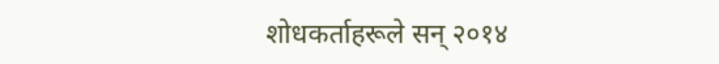शोधकर्ताहरूले सन् २०१४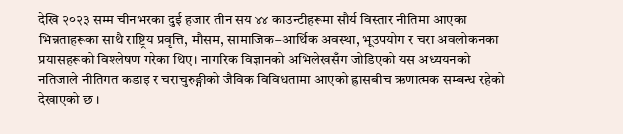देखि २०२३ सम्म चीनभरका दुई हजार तीन सय ४४ काउन्टीहरूमा सौर्य विस्तार नीतिमा आएका भिन्नताहरूका साथै राष्ट्रिय प्रवृत्ति, मौसम, सामाजिक–आर्थिक अवस्था, भूउपयोग र चरा अवलोकनका प्रयासहरूको विश्लेषण गरेका थिए। नागरिक विज्ञानको अभिलेखसँग जोडिएको यस अध्ययनको नतिजाले नीतिगत कडाइ र चराचुरुङ्गीको जैविक विविधतामा आएको ह्रासबीच ऋणात्मक सम्बन्ध रहेको देखाएको छ ।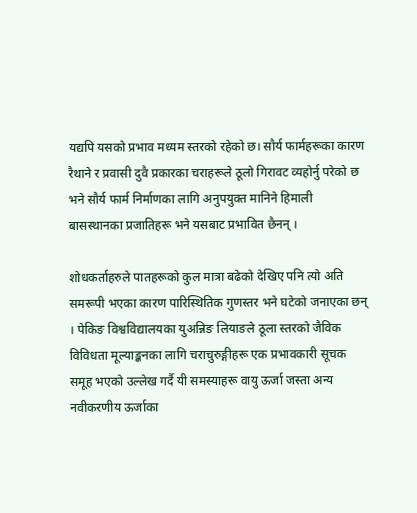यद्यपि यसको प्रभाव मध्यम स्तरको रहेको छ। सौर्य फार्महरूका कारण रैथाने र प्रवासी दुवै प्रकारका चराहरूले ठूलो गिरावट व्यहोर्नु परेको छ भने सौर्य फार्म निर्माणका लागि अनुपयुक्त मानिने हिमाली बासस्थानका प्रजातिहरू भने यसबाट प्रभावित छैनन् ।

शोधकर्ताहरुले पातहरूको कुल मात्रा बढेको देखिए पनि त्यो अति समरूपी भएका कारण पारिस्थितिक गुणस्तर भने घटेको जनाएका छन् । पेकिङ विश्वविद्यालयका युअन्निङ लियाङले ठूला स्तरको जैविक विविधता मूल्याङ्कनका लागि चराचुरुङ्गीहरू एक प्रभावकारी सूचक समूह भएको उल्लेख गर्दै यी समस्याहरू वायु ऊर्जा जस्ता अन्य नवीकरणीय ऊर्जाका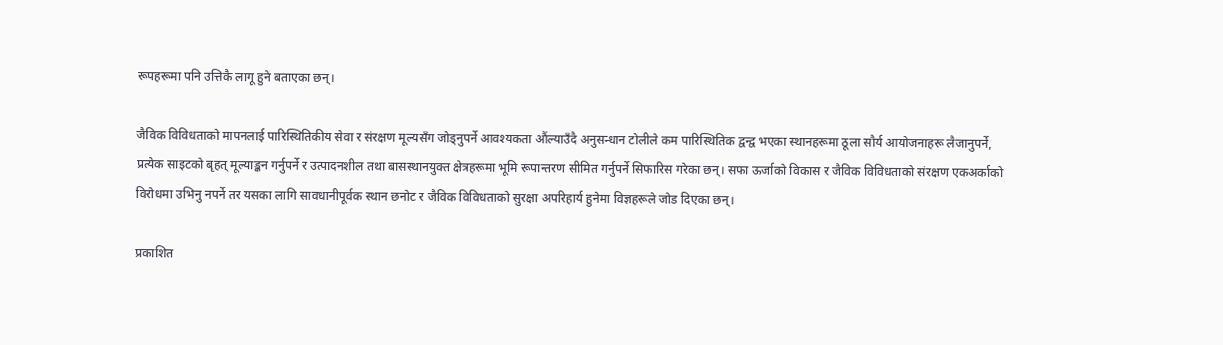रूपहरूमा पनि उत्तिकै लागू हुने बताएका छन्।

जैविक विविधताको मापनलाई पारिस्थितिकीय सेवा र संरक्षण मूल्यसँग जोड्नुपर्ने आवश्यकता औंल्याउँदै अनुसन्धान टोलीले कम पारिस्थितिक द्वन्द्व भएका स्थानहरूमा ठूला सौर्य आयोजनाहरू लैजानुपर्ने, प्रत्येक साइटको बृहत् मूल्याङ्कन गर्नुपर्ने र उत्पादनशील तथा बासस्थानयुक्त क्षेत्रहरूमा भूमि रूपान्तरण सीमित गर्नुपर्ने सिफारिस गरेका छन्। सफा ऊर्जाको विकास र जैविक विविधताको संरक्षण एकअर्काको विरोधमा उभिनु नपर्ने तर यसका लागि सावधानीपूर्वक स्थान छनोट र जैविक विविधताको सुरक्षा अपरिहार्य हुनेमा विज्ञहरूले जोड दिएका छन्।

प्रकाशित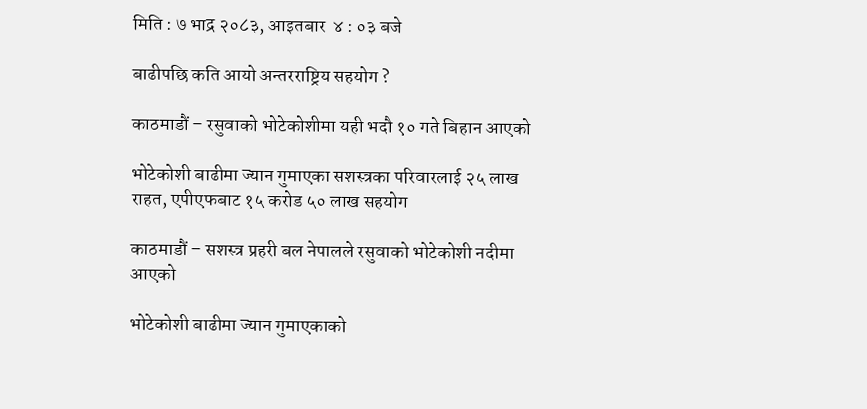मिति : ७ भाद्र २०८३, आइतबार  ४ : ०३ बजे

बाढीपछि कति आयो अन्तरराष्ट्रिय सहयोग ?

काठमाडौं – रसुवाको भोटेकोशीमा यही भदौ १० गते बिहान आएको

भोटेकोशी बाढीमा ज्यान गुमाएका सशस्त्रका परिवारलाई २५ लाख राहत, एपीएफबाट १५ करोड ५० लाख सहयोग

काठमाडौं – सशस्त्र प्रहरी बल नेपालले रसुवाको भोटेकोशी नदीमा आएको

भोटेकोशी बाढीमा ज्यान गुमाएकाको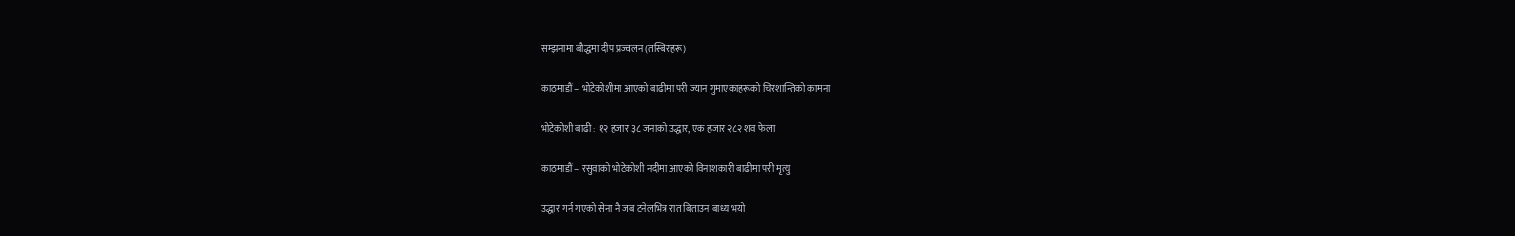सम्झनामा बौद्धमा दीप प्रज्वलन (तस्बिरहरू)

काठमाडौं – भोटेकोशीमा आएको बाढीमा परी ज्यान गुमाएकाहरूको चिरशान्तिको कामना

भोटेकोशी बाढी : १२ हजार ३८ जनाको उद्धार, एक हजार २८२ शव फेला

काठमाडौं – रसुवाको भोटेकोशी नदीमा आएको विनाशकारी बाढीमा परी मृत्यु

उद्धार गर्न गएको सेना नै जब टनेलभित्र रात बिताउन बाध्य भयो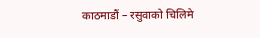काठमाडौं – रसुवाको चिलिमे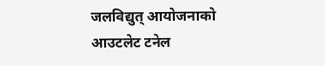जलविद्युत् आयोजनाको आउटलेट टनेल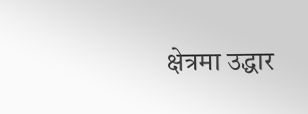क्षेत्रमा उद्धार